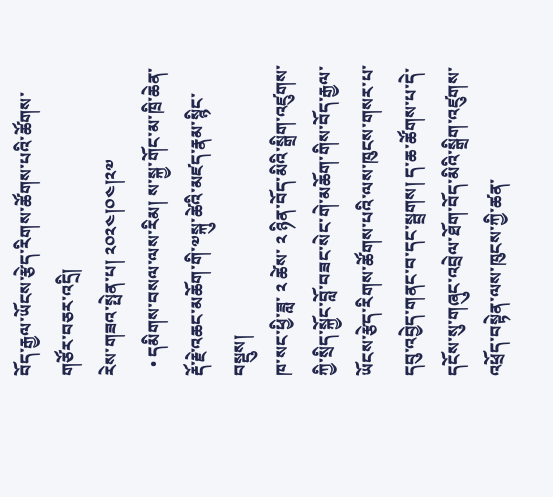བོད་རྒྱལ་ཡོངས་རྩེད་རིགས་ཚོགས་པའི་ཚོགས་གཙོར་བཅར་འདྲི།
རེས་གཟའ་སྤེན་པ། ༢༠༢༤།༠༤།༢༧
  • དམིགས་བསལ་ལས་རིམ། ས་སྐྱ་གོང་མ་ཁྲི་ཆེན་རྡོ་རྗེ་འཆང་མཆོག་གི་༧སྐུ་ཚེའི་མཛད་རྣམ་སྙིང་བསྡུས།
ཁ་སང་ཕྱི་ཟླ་ ༢ ཚེས་ ༢ ཉིན་བོད་མིའི་སྒྲིག་འཛུགས་ཀྱི་སྲིད་སྐྱོང་བློ་བཟང་སེང་གེ་མཆོག་གིས་བོད་རྒྱལ་ཡོངས་རྩེད་རིགས་ཚོགས་པའི་ལས་ཁུངས་གསར་པ་དབུ་འབྱེད་གནང་བ་དང་སྦྲགས། ད་ཆ་ཚོགས་པ་དེ་དངོས་སུ་གཞུང་འབྲེལ་ཐོག་བོད་མིའི་སྒྲིག་འཛུགས་འཕྲོད་བསྟེན་ལས་ཁུངས་ཀྱི་ཚན་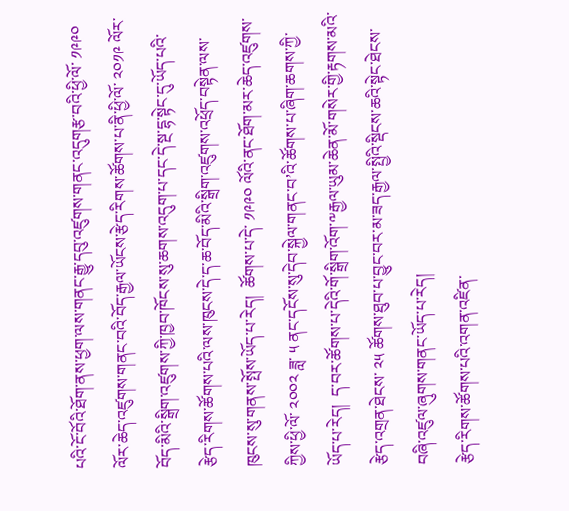པའི་ངོ་བོའི་ཐོག་ནས་ཕྱག་ལས་གནང་རྒྱུ་དབུ་འཛུགས་གནང་འདུགརྩ་བའི་ཕྱི་ལོ་ ༡༩༩༠ ལོར་ཆེད་འཛུགས་གནང་བའི་བོད་རྒྱལ་ཡོངས་རྩེད་རིགས་ཚོགས་པ་ནི་ཕྱི་ལོ་ ༢༠༡༩ ལོར་བོད་མིའི་སྒྲིག་འཛུགས་ཀྱི་ཁྱབ་ཁོངས་སུ་ཆགས་འདུག་པ་དང་དེ་སྔ་དྷ་སྟེང་དུ་ཡོད་པའི་རྩེད་རིགས་ཚོགས་པའི་ལས་ཁུངས་དེ་ད་ཆ་བོད་མིའི་སྒྲིག་འཛུགས་འཕྲོད་བསྟེན་ལས་ཁུངས་སུ་གནས་སྤོས་ཡོད་པ་རེད།  ཚོགས་པ་དེ་ ༡༩༩༠ ལོའི་ནང་ཐོག་མར་ཆེད་འཛུགས་ཀྱིས་ཕྱི་ལོ་ ༢༠༠༢ ཟླ་ ༥ ནང་དངོས་སུ་དེབ་སྐྱེལ་གནང་བ’འི་ཚོགས་པ་ཞིག་ཆགས་ཀྱི་ཡོད་པ་རེད།  ད་བར་ཚོགས་པ་དེའི་གོ་སྒྲིག་འོག་༸རྒྱལ་ཡུམ་ཆེན་མོ་གསེར་གྱི་རྟགས་མའི་རྩེད་འགྲན་ཐེངས་ ༢༥ ཚོགས་ཐུབ་པ་བྱུང་བར་མ་ཟད་རྒྱལ་སྤྱིའི་སྡིངས་ཆའི་སྟེང་ཐེངས་བཞི་འཛུལ་ཞུགས་གནང་ཡོད་པ་རེད།
རྩེད་རིགས་ཚོགས་པའི་འགན་འཛིན་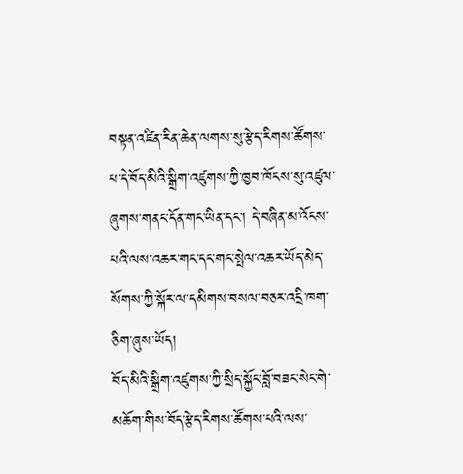བསྟན་འཛིན་རིན་ཆེན་ལགས་སུ་རྩེད་རིགས་ཚོགས་པ་དེ་བོད་མིའི་སྒྲིག་འཛུགས་ཀྱི་ཁྱབ་ཁོངས་སུ་འཛུལ་ཞུགས་གནང་དོན་གང་ཡིན་དང་། དེ་བཞིན་མ་འོངས་པའི་ལས་འཆར་གང་དང་གང་སྤེལ་འཆར་ཡོད་མེད་སོགས་ཀྱི་སྐོར་ལ་དམིགས་བསལ་བཅར་འདྲི་ཁག་ཅིག་ཞུས་ཡོད།
བོད་མིའི་སྒྲིག་འཛུགས་ཀྱི་སྲིད་སྐྱོང་བློ་བཟང་སེང་གེ་མཆོག་གིས་བོད་རྩེད་རིགས་ཚོགས་པའི་ལས་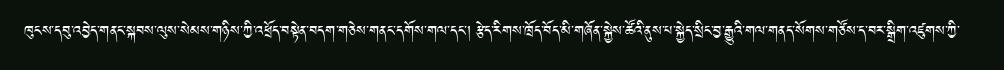ཁུངས་དབུ་འབྱེད་གནང་སྐབས་ལུས་སེམས་གཉིས་ཀྱི་འཕྲོད་བསྟེན་བདག་གཅེས་གནང་དགོས་གལ་དང་། རྩེད་རིགས་ཁྲོད་བོད་མི་གཞོན་སྐྱེས་ཚོའི་ནུས་པ་སྐྱེད་སྲིང་བྱ་རྒྱུའི་གལ་གནད་སོགས་གཙོས་ད་བར་སྒྲིག་འཛུགས་ཀྱི་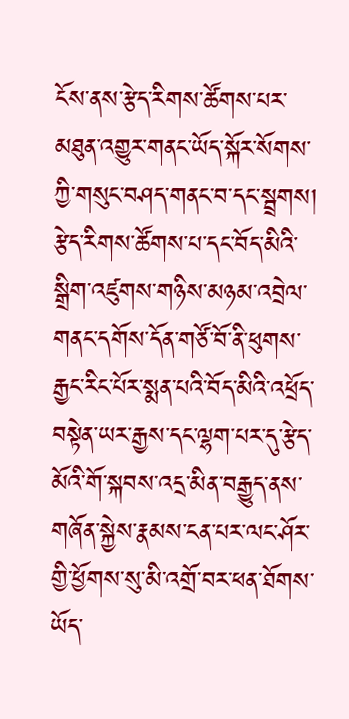ངོས་ནས་རྩེད་རིགས་ཚོགས་པར་མཐུན་འགྱུར་གནང་ཡོད་སྐོར་སོགས་ཀྱི་གསུང་བཤད་གནང་བ་དང་སྦྲགས། རྩེད་རིགས་ཚོགས་པ་དང་བོད་མིའི་སྒྲིག་འཛུགས་གཉིས་མཉམ་འབྲེལ་གནང་དགོས་དོན་གཙོ་བོ་ནི་ཕུགས་རྒྱང་རིང་པོར་སྨན་པའི་བོད་མིའི་འཕྲོད་བསྟེན་ཡར་རྒྱས་དང་ལྷག་པར་དུ་རྩེད་མོའི་གོ་སྐབས་འདྲ་མིན་བརྒྱུད་ནས་གཞོན་སྐྱེས་རྣམས་ངན་པར་ལང་ཤོར་གྱི་ཕྱོགས་སུ་མི་འགྲོ་བར་ཕན་ཐོགས་ཡོད་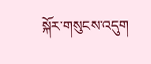སྐོར་གསུངས་འདུག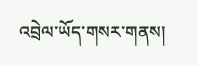འབྲེལ་ཡོད་གསར་གནས།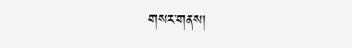གསར་གནས།